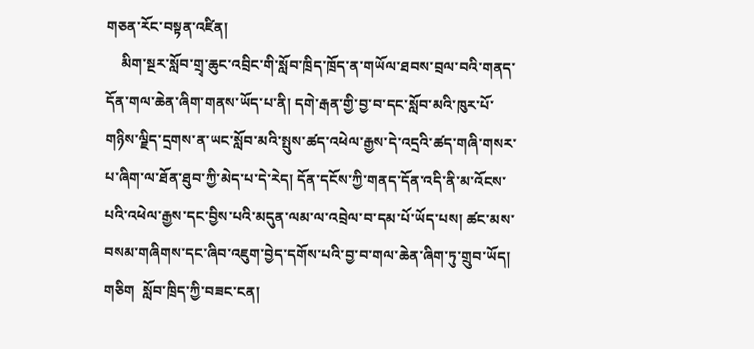གཅན་རོང་བསྟན་འཛིན།
    མིག་སྔར་སློབ་གྲྭ་ཆུང་འབྲིང་གི་སློབ་ཁྲིད་ཁྲོད་ན་གཡོལ་ཐབས་བྲལ་བའི་གནད་དོན་གལ་ཆེན་ཞིག་གནས་ཡོད་པ་ནི། དགེ་རྒན་གྱི་བྱ་བ་དང་སློབ་མའི་ཁུར་པོ་གཉིས་ལྗིད་དྲགས་ན་ཡང་སློབ་མའི་སྤུས་ཚད་འཕེལ་རྒྱས་དེ་འདྲའི་ཚད་གཞི་གསར་པ་ཞིག་ལ་ཐོན་ཐུབ་ཀྱི་མེད་པ་དེ་རེད། དོན་དངོས་ཀྱི་གནད་དོན་འདི་ནི་མ་འོངས་པའི་འཕེལ་རྒྱས་དང་བྱིས་པའི་མདུན་ལམ་ལ་འབྲེལ་བ་དམ་པོ་ཡོད་པས། ཚང་མས་བསམ་གཞིགས་དང་ཞིབ་འཇུག་བྱེད་དགོས་པའི་བྱ་བ་གལ་ཆེན་ཞིག་ཏུ་གྲུབ་ཡོད།
གཅིག  སློབ་ཁྲིད་ཀྱི་བཟང་ངན།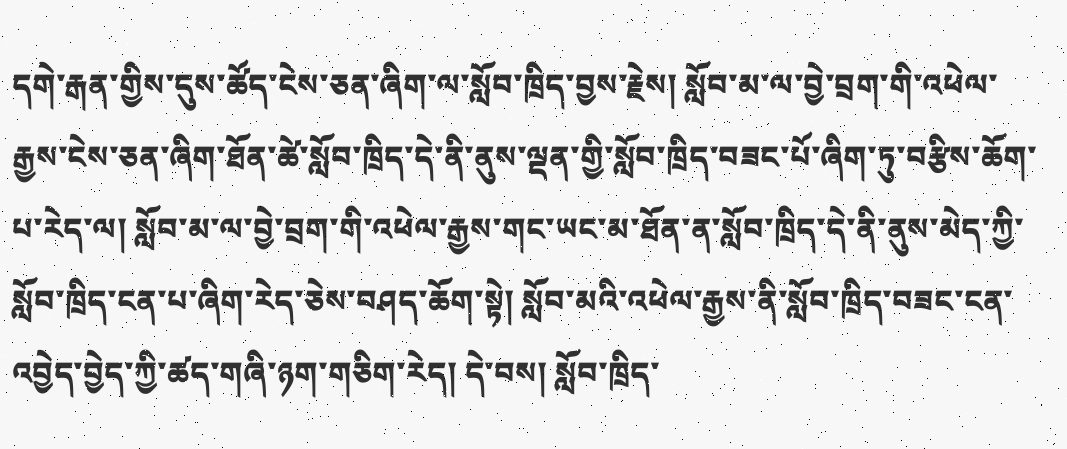དགེ་རྒན་གྱིས་དུས་ཚོད་ངེས་ཅན་ཞིག་ལ་སློབ་ཁྲིད་བྱས་རྗེས། སློབ་མ་ལ་བྱེ་བྲག་གི་འཕེལ་རྒྱས་ངེས་ཅན་ཞིག་ཐོན་ཚེ་སློབ་ཁྲིད་དེ་ནི་ནུས་ལྡན་གྱི་སློབ་ཁྲིད་བཟང་པོ་ཞིག་ཏུ་བརྩིས་ཆོག་པ་རེད་ལ། སློབ་མ་ལ་བྱེ་བྲག་གི་འཕེལ་རྒྱས་གང་ཡང་མ་ཐོན་ན་སློབ་ཁྲིད་དེ་ནི་ནུས་མེད་ཀྱི་སློབ་ཁྲིད་ངན་པ་ཞིག་རེད་ཅེས་བཤད་ཆོག་སྟེ། སློབ་མའི་འཕེལ་རྒྱས་ནི་སློབ་ཁྲིད་བཟང་ངན་འབྱེད་བྱེད་ཀྱི་ཚད་གཞི་ཉག་གཅིག་རེད། དེ་བས། སློབ་ཁྲིད་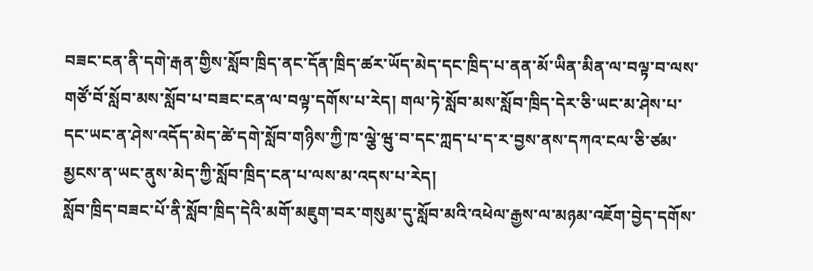བཟང་ངན་ནི་དགེ་རྒན་གྱིས་སློབ་ཁྲིད་ནང་དོན་ཁྲིད་ཚར་ཡོད་མེད་དང་ཁྲིད་པ་ནན་མོ་ཡིན་མིན་ལ་བལྟ་བ་ལས་གཙོ་བོ་སློབ་མས་སློབ་པ་བཟང་ངན་ལ་བལྟ་དགོས་པ་རེད། གལ་ཏེ་སློབ་མས་སློབ་ཁྲིད་དེར་ཅི་ཡང་མ་ཤེས་པ་དང་ཡང་ན་ཤེས་འདོད་མེད་ཚེ་དགེ་སློབ་གཉིས་ཀྱི་ཁ་ལྕེ་ཝུ་བ་དང་ཀླད་པ་ད་ར་བྱས་ནས་དཀའ་ངལ་ཅི་ཙམ་མྱངས་ན་ཡང་ནུས་མེད་ཀྱི་སློབ་ཁྲིད་ངན་པ་ལས་མ་འདས་པ་རེད།
སློབ་ཁྲིད་བཟང་པོ་ནི་སློབ་ཁྲིད་དེའི་མགོ་མཇུག་བར་གསུམ་དུ་སློབ་མའི་འཕེལ་རྒྱས་ལ་མཉམ་འཇོག་བྱེད་དགོས་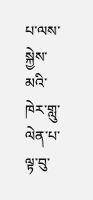པ་ལས་སྐྱེས་མའི་ཁེར་གླུ་ལེན་པ་ལྟ་བུ་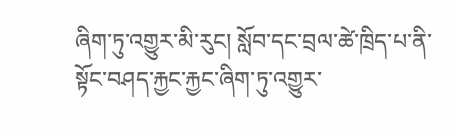ཞིག་ཏུ་འགྱུར་མི་རུང། སློབ་དང་བྲལ་ཚེ་ཁྲིད་པ་ནི་སྟོང་བཤད་རྐྱང་རྐྱང་ཞིག་ཏུ་འགྱུར་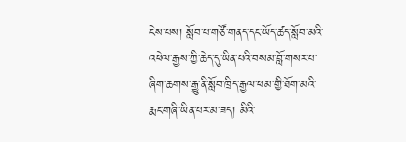ངེས་པས། སློབ་པ་གཙོ་གནད་དང་ཡོད་ཚད་སློབ་མའི་འཕེལ་རྒྱས་ཀྱི་ཆེད་དུ་ཡིན་པའི་བསམ་བློ་གསར་པ་ཞིག་ཆགས་རྒྱུ་ནི་སློབ་ཁྲིད་རྒྱལ་ཕམ་གྱི་ཐོག་མའི་རྨང་གཞི་ཡིན་པར་མ་ཟད། མིའི་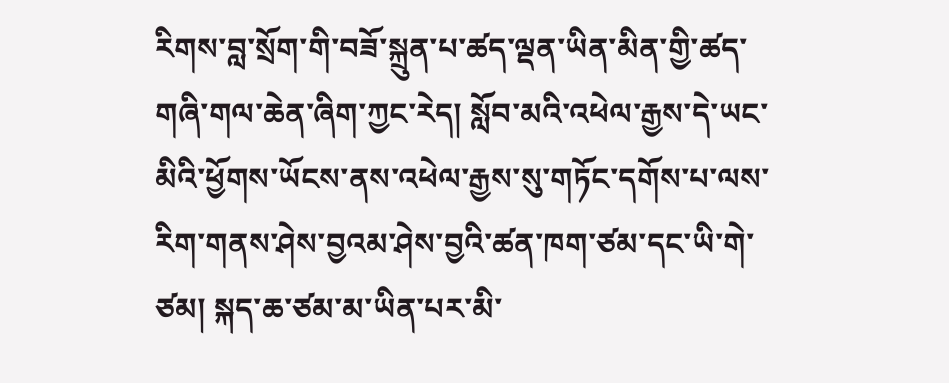རིགས་བླ་སྲོག་གི་བཟོ་སྐྲུན་པ་ཚད་ལྡན་ཡིན་མིན་གྱི་ཚད་གཞི་གལ་ཆེན་ཞིག་ཀྱང་རེད། སློབ་མའི་འཕེལ་རྒྱས་དེ་ཡང་མིའི་ཕྱོགས་ཡོངས་ནས་འཕེལ་རྒྱས་སུ་གཏོང་དགོས་པ་ལས་རིག་གནས་ཤེས་བྱའམ་ཤེས་བྱའི་ཚན་ཁག་ཙམ་དང་ཡི་གེ་ཙམ། སྐད་ཆ་ཙམ་མ་ཡིན་པར་མི་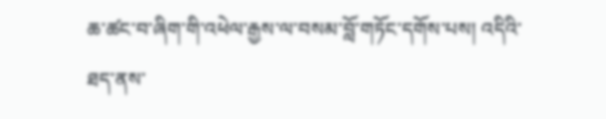ཆ་ཚང་བ་ཞིག་གི་འཕེལ་རྒྱས་ལ་བསམ་བློ་གཏོང་དགོས་པས། འདིའི་ཐད་ནས་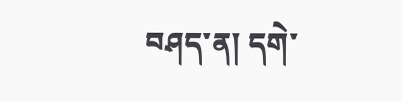བཤད་ན། དགེ་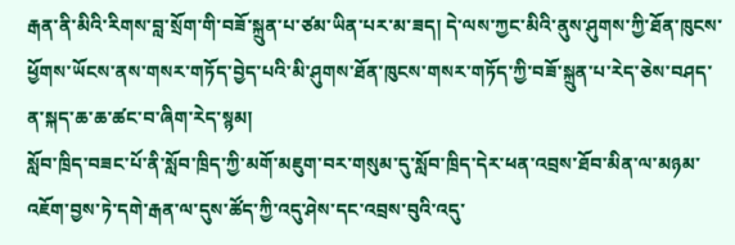རྒན་ནི་མིའི་རིགས་བླ་སྲོག་གི་བཟོ་སྐྲུན་པ་ཙམ་ཡིན་པར་མ་ཟད། དེ་ལས་ཀྱང་མིའི་ནུས་ཤུགས་ཀྱི་ཐོན་ཁུངས་ཕྱོགས་ཡོངས་ནས་གསར་གཏོད་བྱེད་པའི་མི་ཤུགས་ཐོན་ཁུངས་གསར་གཏོད་ཀྱི་བཟོ་སྐྲུན་པ་རེད་ཅེས་བཤད་ན་སྐད་ཆ་ཆ་ཚང་བ་ཞིག་རེད་སྙམ།
སློབ་ཁྲིད་བཟང་པོ་ནི་སློབ་ཁྲིད་ཀྱི་མགོ་མཇུག་བར་གསུམ་དུ་སློབ་ཁྲིད་དེར་ཕན་འབྲས་ཐོབ་མིན་ལ་མཉམ་འཇོག་བྱས་ཏེ་དགེ་རྒན་ལ་དུས་ཚོད་ཀྱི་འདུ་ཤེས་དང་འབྲས་བུའི་འདུ་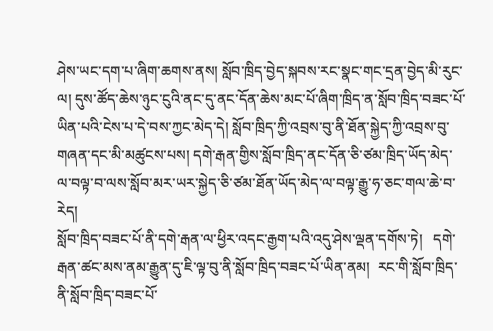ཤེས་ཡང་དག་པ་ཞིག་ཆགས་ནས། སློབ་ཁྲིད་བྱེད་སྐབས་རང་སྣང་གང་དྲན་བྱེད་མི་རུང་ལ། དུས་ཚོད་ཆེས་ཉུང་ངུའི་ནང་དུ་ནང་དོན་ཆེས་མང་པོ་ཞིག་ཁྲིད་ན་སློབ་ཁྲིད་བཟང་པོ་ཡིན་པའི་ངེས་པ་དེ་བས་ཀྱང་མེད་དེ། སློབ་ཁྲིད་ཀྱི་འབྲས་བུ་ནི་ཐོན་སྐྱེད་ཀྱི་འབྲས་བུ་གཞན་དང་མི་མཚུངས་པས། དགེ་རྒན་གྱིས་སློབ་ཁྲིད་ནང་དོན་ཅི་ཙམ་ཁྲིད་ཡོད་མེད་ལ་བལྟ་བ་ལས་སློབ་མར་ཡར་སྐྱེད་ཅི་ཙམ་ཐོན་ཡོད་མེད་ལ་བལྟ་རྒྱུ་ཧ་ཅང་གལ་ཆེ་བ་རེད།
སློབ་ཁྲིད་བཟང་པོ་ནི་དགེ་རྒན་ལ་ཕྱིར་འདང་རྒྱག་པའི་འདུ་ཤེས་ལྡན་དགོས་ཏེ།   དགེ་རྒན་ཚང་མས་ནམ་རྒྱུན་དུ་ཇི་ལྟ་བུ་ནི་སློབ་ཁྲིད་བཟང་པོ་ཡིན་ནམ།  རང་གི་སློབ་ཁྲིད་ནི་སློབ་ཁྲིད་བཟང་པོ་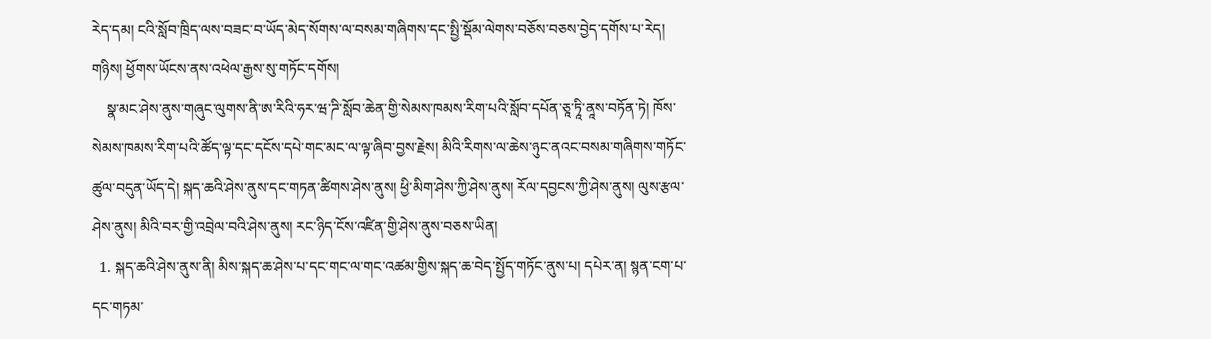རེད་དམ། ངའི་སློབ་ཁྲིད་ལས་བཟང་བ་ཡོད་མེད་སོགས་ལ་བསམ་གཞིགས་དང་སྤྱི་སྡོམ་ལེགས་བཅོས་བཅས་བྱེད་དགོས་པ་རེད།
གཉིས། ཕྱོགས་ཡོངས་ནས་འཕེལ་རྒྱས་སུ་གཏོང་དགོས།
    སྣ་མང་ཤེས་ནུས་གཞུང་ལུགས་ནི་ཨ་རིའི་ཧར་ཝ་ཌི་སློབ་ཆེན་གྱི་སེམས་ཁམས་རིག་པའི་སློབ་དཔོན་ཅཱ་ཏཱི་ནཱས་བཏོན་ཏེ། ཁོས་སེམས་ཁམས་རིག་པའི་ཚོད་ལྟ་དང་དངོས་དཔེ་གང་མང་ལ་ལྟ་ཞིབ་བྱས་རྗེས། མིའི་རིགས་ལ་ཆེས་ཉུང་ནའང་བསམ་གཞིགས་གཏོང་ཚུལ་བདུན་ཡོད་དེ། སྐད་ཆའི་ཤེས་ནུས་དང་གཏན་ཚིགས་ཤེས་ནུས། ཕྱི་མིག་ཤེས་ཀྱི་ཤེས་ནུས། རོལ་དབྱངས་ཀྱི་ཤེས་ནུས། ལུས་རྩལ་ཤེས་ནུས། མིའི་བར་གྱི་འབྲེལ་བའི་ཤེས་ནུས། རང་ཉིད་ངོས་འཛིན་གྱི་ཤེས་ནུས་བཅས་ཡིན།
  1. སྐད་ཆའི་ཤེས་ནུས་ནི། མིས་སྐད་ཆ་ཤེས་པ་དང་གང་ལ་གང་འཚམ་གྱིས་སྐད་ཆ་བེད་སྤྱོད་གཏོང་ནུས་པ། དཔེར་ན། སྙན་ངག་པ་དང་གཏམ་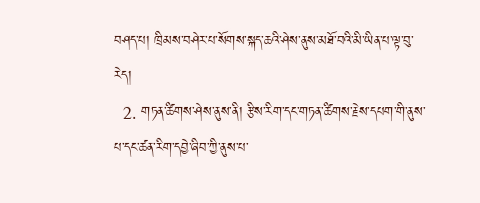བཤད་པ། ཁྲིམས་བཤེར་པ་སོགས་སྐད་ཆའི་ཤེས་ནུས་མཐོ་བའི་མི་ཡིན་པ་ལྟ་བུ་རེད།
  2. གཏན་ཚིགས་ཤེས་ནུས་ནི། རྩིས་རིག་དང་གཏན་ཚིགས་རྗེས་དཔག་གི་ནུས་པ་དང་ཚན་རིག་དབྱེ་ཞིབ་ཀྱི་ནུས་པ་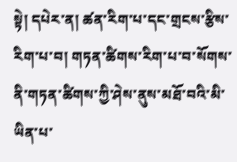སྟེ། དཔེར་ན། ཚན་རིག་པ་དང་གྲངས་རྩིས་རིག་པ་བ། གཏན་ཚིགས་རིག་པ་བ་སོགས་ནི་གཏན་ཚིགས་ཀྱི་ཤེས་ནུས་མཐོ་བའི་མི་ཡིན་པ་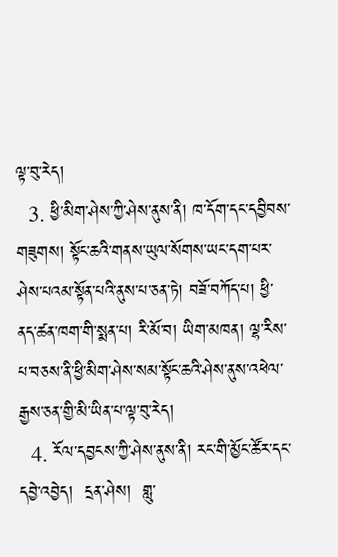ལྟ་བུ་རེད།
  3. ཕྱི་མིག་ཤེས་ཀྱི་ཤེས་ནུས་ནི། ཁ་དོག་དང་དབྱིབས་གཟུགས། སྟོང་ཆའི་གནས་ཡུལ་སོགས་ཡང་དག་པར་ཤེས་པའམ་སྟོན་པའི་ནུས་པ་ཅན་ཏེ། བཟོ་བཀོད་པ། ཕྱི་ནད་ཚན་ཁག་གི་སྨན་པ། རི་མོ་བ། ཡིག་མཁན། ལྷ་རིས་པ་བཅས་ནི་ཕྱི་མིག་ཤེས་སམ་སྟོང་ཆའི་ཤེས་ནུས་འཕེལ་རྒྱས་ཅན་གྱི་མི་ཡིན་པ་ལྟ་བུ་རེད།
  4. རོལ་དབྱངས་ཀྱི་ཤེས་ནུས་ནི། རང་གི་མྱོང་ཚོར་དང་དབྱེ་འབྱེད།  དྲན་ཤེས།  གླུ་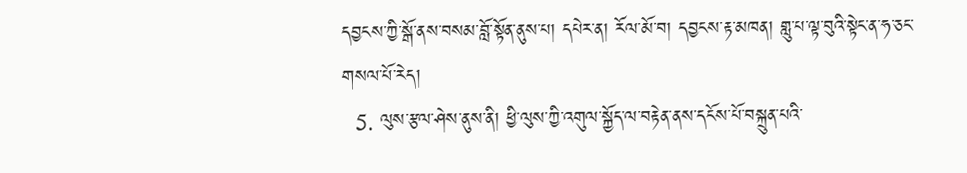དབྱངས་ཀྱི་སྒོ་ནས་བསམ་བློ་སྟོན་ནུས་པ། དཔེར་ན། རོལ་མོ་བ། དབྱངས་རྟ་མཁན། གླུ་པ་ལྟ་བུའི་སྟེང་ན་ཧ་ཅང་གསལ་པོ་རེད།
  5. ལུས་རྩལ་ཤེས་ནུས་ནི། ཕྱི་ལུས་ཀྱི་འགུལ་སྐྱོད་ལ་བརྟེན་ནས་དངོས་པོ་བསྐྲུན་པའི་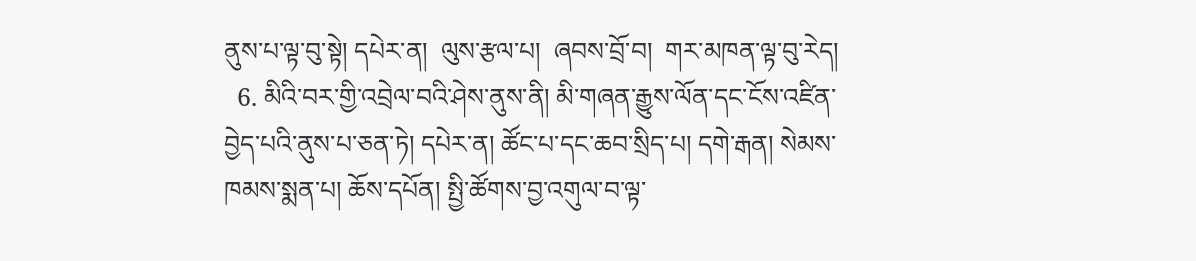ནུས་པ་ལྟ་བུ་སྟེ། དཔེར་ན།  ལུས་རྩལ་པ།  ཞབས་བྲོ་བ།  གར་མཁན་ལྟ་བུ་རེད།
  6. མིའི་བར་གྱི་འབྲེལ་བའི་ཤེས་ནུས་ནི། མི་གཞན་རྒྱུས་ལོན་དང་ངོས་འཛིན་བྱེད་པའི་ནུས་པ་ཅན་ཏེ། དཔེར་ན། ཚོང་པ་དང་ཆབ་སྲིད་པ། དགེ་རྒན། སེམས་ཁམས་སྨན་པ། ཆོས་དཔོན། སྤྱི་ཚོགས་བྱ་འགུལ་བ་ལྟ་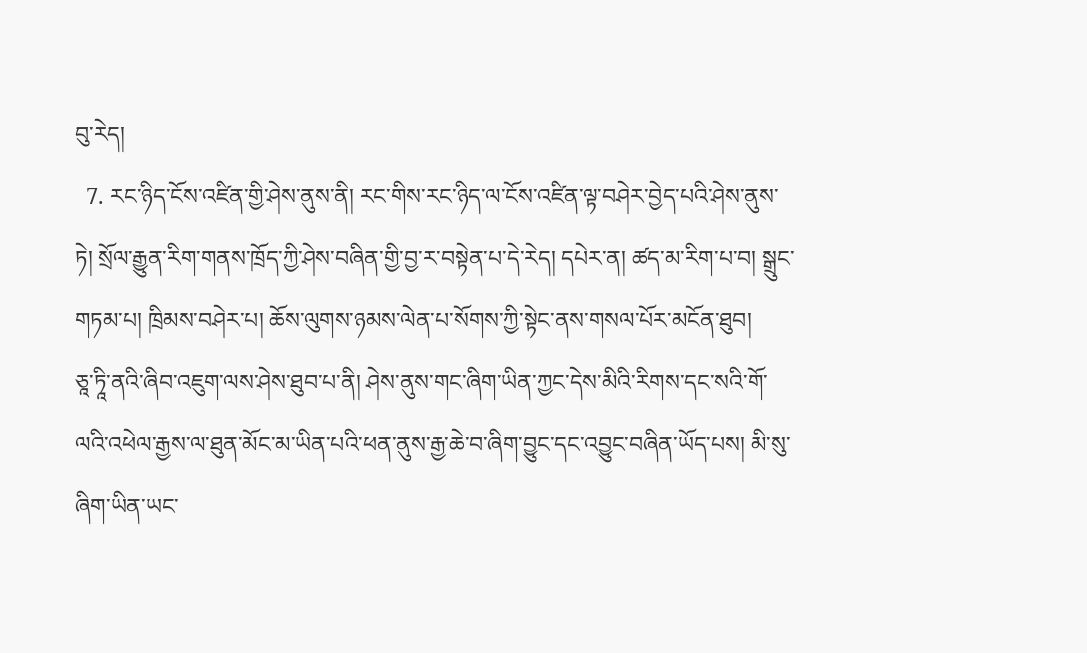བུ་རེད།
  7. རང་ཉིད་ངོས་འཛིན་གྱི་ཤེས་ནུས་ནི། རང་གིས་རང་ཉིད་ལ་ངོས་འཛིན་ལྟ་བཤེར་བྱེད་པའི་ཤེས་ནུས་ཏེ། སྲོལ་རྒྱུན་རིག་གནས་ཁྲོད་ཀྱི་ཤེས་བཞིན་གྱི་བྱ་ར་བསྟེན་པ་དེ་རེད། དཔེར་ན། ཚད་མ་རིག་པ་བ། སྒྲུང་གཏམ་པ། ཁྲིམས་བཤེར་པ། ཆོས་ལུགས་ཉམས་ལེན་པ་སོགས་ཀྱི་སྟེང་ནས་གསལ་པོར་མངོན་ཐུབ།
ཅཱ་ཏཱི་ནའི་ཞིབ་འཇུག་ལས་ཤེས་ཐུབ་པ་ནི། ཤེས་ནུས་གང་ཞིག་ཡིན་ཀྱང་དེས་མིའི་རིགས་དང་སའི་གོ་ལའི་འཕེལ་རྒྱས་ལ་ཐུན་མོང་མ་ཡིན་པའི་ཕན་ནུས་རྒྱ་ཆེ་བ་ཞིག་བྱུང་དང་འབྱུང་བཞིན་ཡོད་པས། མི་སུ་ཞིག་ཡིན་ཡང་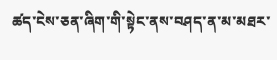ཚད་ངེས་ཅན་ཞིག་གི་སྟེང་ནས་བཤད་ན་མ་མཐར་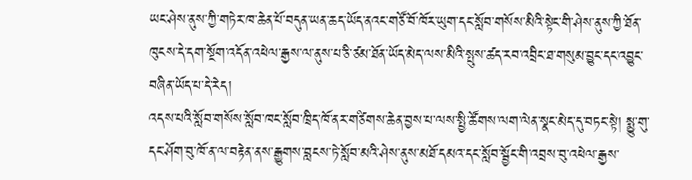ཡང་ཤེས་ནུས་ཀྱི་གཏེར་ཁ་ཆེན་པོ་བདུན་ཡན་ཆད་ཡོད་ནའང་གཙོ་བོ་ཁོར་ཡུག་དང་སློབ་གསོས་མིའི་སྟེང་གི་ཤེས་ནུས་ཀྱི་ཐོན་ཁུངས་དེ་དག་སྔོག་འདོན་འཕེལ་རྒྱས་ལ་ནུས་པ་ཅི་ཙམ་ཐོན་ཡོད་མེད་ལས་མིའི་སྤུས་ཚད་རབ་འབྲིང་ཐ་གསུམ་བྱུང་དང་འབྱུང་བཞིན་ཡོད་པ་དེ་རེད།
འདས་པའི་སློབ་གསོས་སློབ་ཁང་སློབ་ཁྲིད་ཁོ་ནར་གཙིགས་ཆེན་བྱས་པ་ལས་སྤྱི་ཚོགས་ལག་ལེན་སྣང་མེད་དུ་བཏང་སྟེ། སྨྱུ་གུ་དང་ཤོག་བུ་ཁོ་ན་ལ་བརྟེན་ནས་རྒྱུགས་བླངས་ཏེ་སློབ་མའི་ཤེས་ནུས་མཐོ་དམའ་དང་སློབ་སྦྱོང་གི་འབྲས་བུ་འཕེལ་རྒྱས་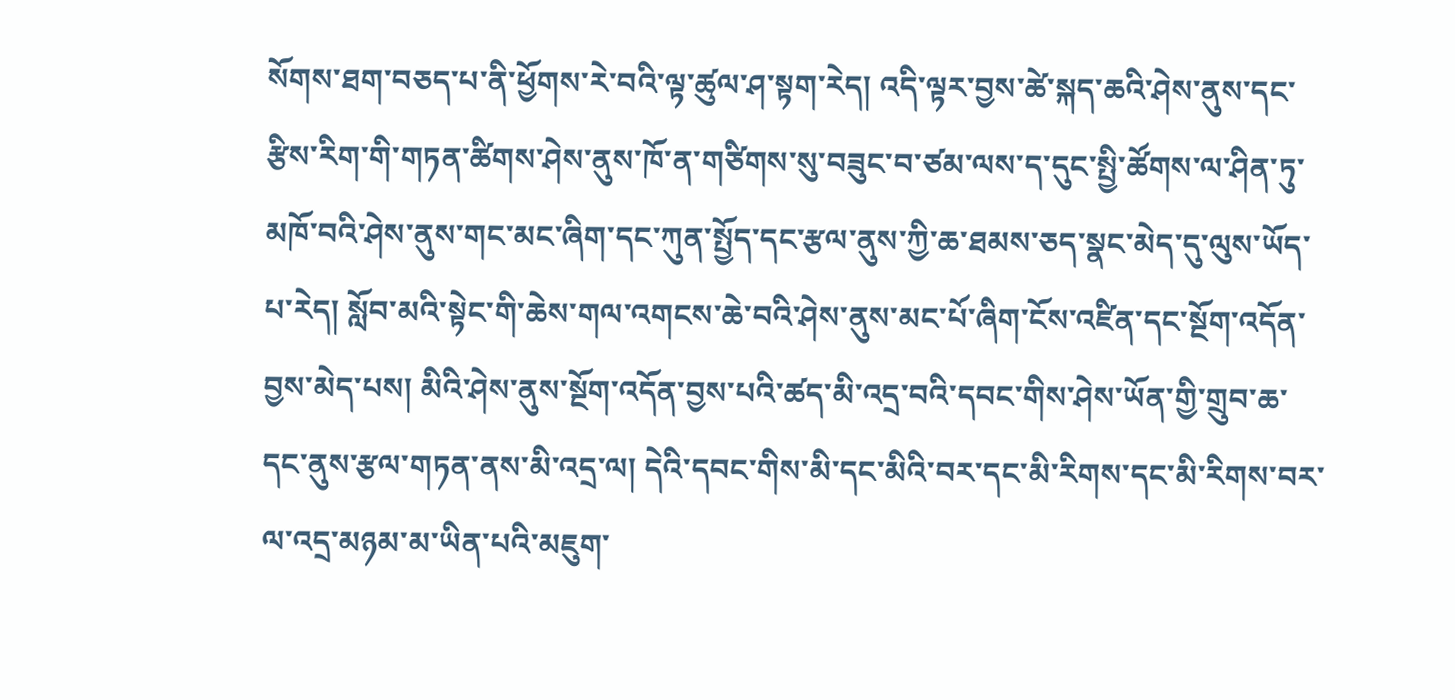སོགས་ཐག་བཅད་པ་ནི་ཕྱོགས་རེ་བའི་ལྟ་ཚུལ་ཤ་སྟག་རེད། འདི་ལྟར་བྱས་ཚེ་སྐད་ཆའི་ཤེས་ནུས་དང་རྩིས་རིག་གི་གཏན་ཚིགས་ཤེས་ནུས་ཁོ་ན་གཙིགས་སུ་བཟུང་བ་ཙམ་ལས་ད་དུང་སྤྱི་ཚོགས་ལ་ཤིན་ཏུ་མཁོ་བའི་ཤེས་ནུས་གང་མང་ཞིག་དང་ཀུན་སྤྱོད་དང་རྩལ་ནུས་ཀྱི་ཆ་ཐམས་ཅད་སྣང་མེད་དུ་ལུས་ཡོད་པ་རེད། སློབ་མའི་སྟེང་གི་ཆེས་གལ་འགངས་ཆེ་བའི་ཤེས་ནུས་མང་པོ་ཞིག་ངོས་འཛིན་དང་སྔོག་འདོན་བྱས་མེད་པས། མིའི་ཤེས་ནུས་སྔོག་འདོན་བྱས་པའི་ཚད་མི་འདྲ་བའི་དབང་གིས་ཤེས་ཡོན་གྱི་གྲུབ་ཆ་དང་ནུས་རྩལ་གཏན་ནས་མི་འདྲ་ལ། དེའི་དབང་གིས་མི་དང་མིའི་བར་དང་མི་རིགས་དང་མི་རིགས་བར་ལ་འདྲ་མཉམ་མ་ཡིན་པའི་མཇུག་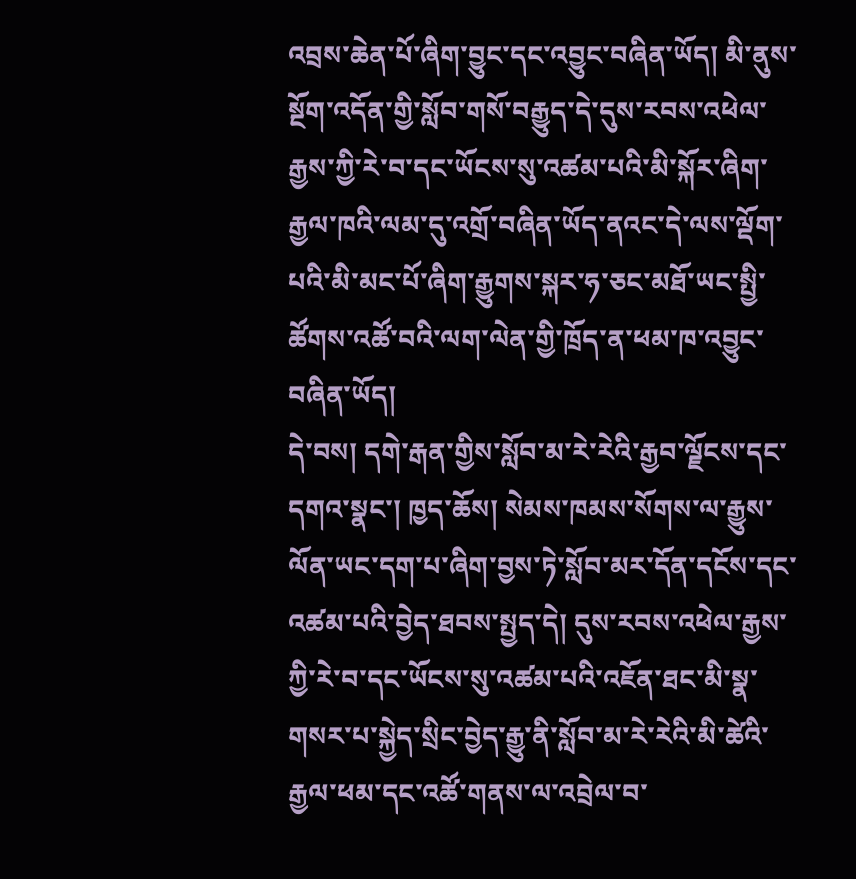འབྲས་ཆེན་པོ་ཞིག་བྱུང་དང་འབྱུང་བཞིན་ཡོད། མི་ནུས་སྔོག་འདོན་གྱི་སློབ་གསོ་བརྒྱུད་དེ་དུས་རབས་འཕེལ་རྒྱས་ཀྱི་རེ་བ་དང་ཡོངས་སུ་འཚམ་པའི་མི་སྐོར་ཞིག་རྒྱལ་ཁའི་ལམ་དུ་འགྲོ་བཞིན་ཡོད་ནའང་དེ་ལས་ལྡོག་པའི་མི་མང་པོ་ཞིག་རྒྱུགས་སྐར་ཧ་ཅང་མཐོ་ཡང་སྤྱི་ཚོགས་འཚོ་བའི་ལག་ལེན་གྱི་ཁྲོད་ན་ཕམ་ཁ་འབྱུང་བཞིན་ཡོད།
དེ་བས། དགེ་རྒན་གྱིས་སློབ་མ་རེ་རེའི་རྒྱབ་ལྗོངས་དང་དགའ་སྣང་། ཁྱད་ཆོས། སེམས་ཁམས་སོགས་ལ་རྒྱུས་ལོན་ཡང་དག་པ་ཞིག་བྱས་ཏེ་སློབ་མར་དོན་དངོས་དང་འཚམ་པའི་བྱེད་ཐབས་སྤྱད་དེ། དུས་རབས་འཕེལ་རྒྱས་ཀྱི་རེ་བ་དང་ཡོངས་སུ་འཚམ་པའི་འཇོན་ཐང་མི་སྣ་གསར་པ་སྐྱེད་སྲིང་བྱེད་རྒྱུ་ནི་སློབ་མ་རེ་རེའི་མི་ཚེའི་རྒྱལ་ཕམ་དང་འཚོ་གནས་ལ་འབྲེལ་བ་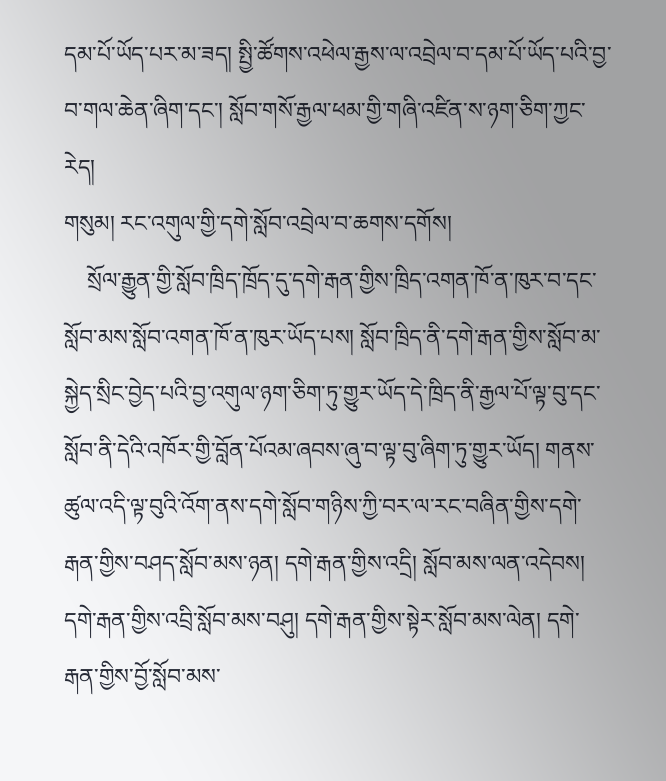དམ་པོ་ཡོད་པར་མ་ཟད། སྤྱི་ཚོགས་འཕེལ་རྒྱས་ལ་འབྲེལ་བ་དམ་པོ་ཡོད་པའི་བྱ་བ་གལ་ཆེན་ཞིག་དང་། སློབ་གསོ་རྒྱལ་ཕམ་གྱི་གཞི་འཛིན་ས་ཉག་ཅིག་ཀྱང་རེད།
གསུམ། རང་འགུལ་གྱི་དགེ་སློབ་འབྲེལ་བ་ཆགས་དགོས།
    སྲོལ་རྒྱུན་གྱི་སློབ་ཁྲིད་ཁྲོད་དུ་དགེ་རྒན་གྱིས་ཁྲིད་འགན་ཁོ་ན་ཁུར་བ་དང་སློབ་མས་སློབ་འགན་ཁོ་ན་ཁུར་ཡོད་པས། སློབ་ཁྲིད་ནི་དགེ་རྒན་གྱིས་སློབ་མ་སྐྱེད་སྲིང་བྱེད་པའི་བྱ་འགུལ་ཉག་ཅིག་ཏུ་གྱུར་ཡོད་དེ་ཁྲིད་ནི་རྒྱལ་པོ་ལྟ་བུ་དང་སློབ་ནི་དེའི་འཁོར་གྱི་བློན་པོའམ་ཞབས་ཞུ་བ་ལྟ་བུ་ཞིག་ཏུ་གྱུར་ཡོད། གནས་ཚུལ་འདི་ལྟ་བུའི་འོག་ནས་དགེ་སློབ་གཉིས་ཀྱི་བར་ལ་རང་བཞིན་གྱིས་དགེ་རྒན་གྱིས་བཤད་སློབ་མས་ཉན། དགེ་རྒན་གྱིས་འདྲི། སློབ་མས་ལན་འདེབས། དགེ་རྒན་གྱིས་འབྲི་སློབ་མས་བཤུ། དགེ་རྒན་གྱིས་སྟེར་སློབ་མས་ལེན། དགེ་རྒན་གྱིས་བྱོ་སློབ་མས་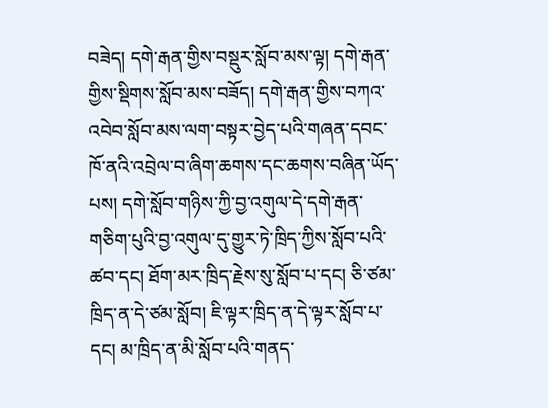བཟེད། དགེ་རྒན་གྱིས་བསྡུར་སློབ་མས་ལྟ། དགེ་རྒན་གྱིས་སྡིགས་སློབ་མས་བཟོད། དགེ་རྒན་གྱིས་བཀའ་འབེབ་སློབ་མས་ལག་བསྟར་བྱེད་པའི་གཞན་དབང་ཁོ་ནའི་འབྲེལ་བ་ཞིག་ཆགས་དང་ཆགས་བཞིན་ཡོད་པས། དགེ་སློབ་གཉིས་ཀྱི་བྱ་འགུལ་དེ་དགེ་རྒན་གཅིག་པུའི་བྱ་འགུལ་དུ་གྱུར་ཏེ་ཁྲིད་ཀྱིས་སློབ་པའི་ཚབ་དང། ཐོག་མར་ཁྲིད་རྗེས་སུ་སློབ་པ་དང། ཅི་ཙམ་ཁྲིད་ན་དེ་ཙམ་སློབ། ཇི་ལྟར་ཁྲིད་ན་དེ་ལྟར་སློབ་པ་དང། མ་ཁྲིད་ན་མི་སློབ་པའི་གནད་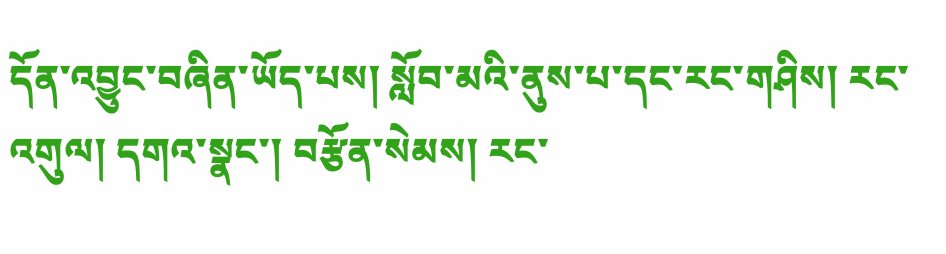དོན་འབྱུང་བཞིན་ཡོད་པས། སློབ་མའི་ནུས་པ་དང་རང་གཤིས། རང་འགུལ། དགའ་སྣང་། བརྩོན་སེམས། རང་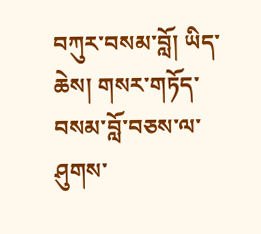བཀུར་བསམ་བློ། ཡིད་ཆེས། གསར་གཏོད་བསམ་བློ་བཅས་ལ་ཤུགས་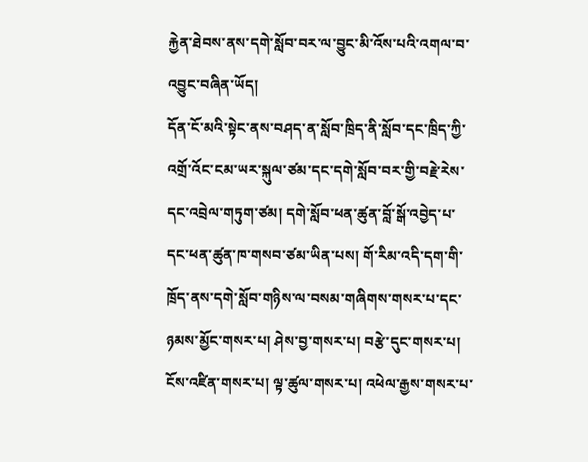རྐྱེན་ཐེབས་ནས་དགེ་སློབ་བར་ལ་བྱུང་མི་འོས་པའི་འགལ་བ་འབྱུང་བཞིན་ཡོད།
དོན་ངོ་མའི་སྟེང་ནས་བཤད་ན་སློབ་ཁྲིད་ནི་སློབ་དང་ཁྲིད་ཀྱི་འགྲོ་འོང་ངམ་ཡར་སྐུལ་ཙམ་དང་དགེ་སློབ་བར་གྱི་བརྗེ་རེས་དང་འབྲེལ་གཏུག་ཙམ། དགེ་སློབ་ཕན་ཚུན་བློ་སྒོ་འབྱེད་པ་དང་ཕན་ཚུན་ཁ་གསབ་ཙམ་ཡིན་པས། གོ་རིམ་འདི་དག་གི་ཁྲོད་ནས་དགེ་སློབ་གཉིས་ལ་བསམ་གཞིགས་གསར་པ་དང་ཉམས་མྱོང་གསར་པ། ཤེས་བྱ་གསར་པ། བརྩེ་དུང་གསར་པ། ངོས་འཛིན་གསར་པ། ལྟ་ཚུལ་གསར་པ། འཕེལ་རྒྱས་གསར་པ་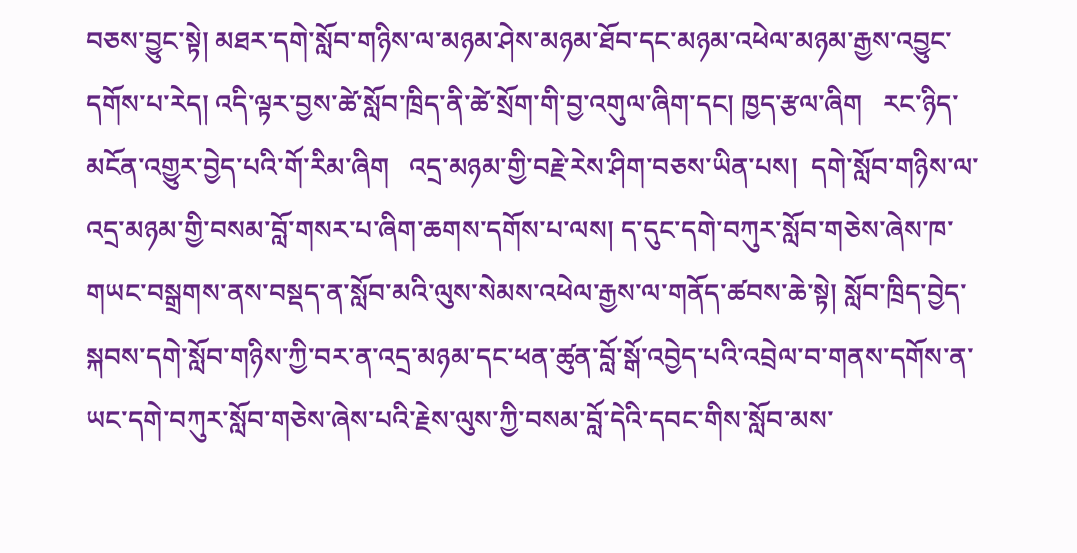བཅས་བྱུང་སྟེ། མཐར་དགེ་སློབ་གཉིས་ལ་མཉམ་ཤེས་མཉམ་ཐོབ་དང་མཉམ་འཕེལ་མཉམ་རྒྱས་འབྱུང་དགོས་པ་རེད། འདི་ལྟར་བྱས་ཚེ་སློབ་ཁྲིད་ནི་ཚེ་སྲོག་གི་བྱ་འགུལ་ཞིག་དང། ཁྱད་རྩལ་ཞིག   རང་ཉིད་མངོན་འགྱུར་བྱེད་པའི་གོ་རིམ་ཞིག   འདྲ་མཉམ་གྱི་བརྗེ་རེས་ཤིག་བཅས་ཡིན་པས།  དགེ་སློབ་གཉིས་ལ་འདྲ་མཉམ་གྱི་བསམ་བློ་གསར་པ་ཞིག་ཆགས་དགོས་པ་ལས། ད་དུང་དགེ་བཀུར་སློབ་གཅེས་ཞེས་ཁ་གཡང་བསྒྲགས་ནས་བསྡད་ན་སློབ་མའི་ལུས་སེམས་འཕེལ་རྒྱས་ལ་གནོད་ཚབས་ཆེ་སྟེ། སློབ་ཁྲིད་བྱེད་སྐབས་དགེ་སློབ་གཉིས་ཀྱི་བར་ན་འདྲ་མཉམ་དང་ཕན་ཚུན་བློ་སྒོ་འབྱེད་པའི་འབྲེལ་བ་གནས་དགོས་ན་ཡང་དགེ་བཀུར་སློབ་གཅེས་ཞེས་པའི་རྗེས་ལུས་ཀྱི་བསམ་བློ་དེའི་དབང་གིས་སློབ་མས་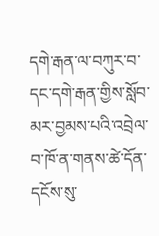དགེ་རྒན་ལ་བཀུར་བ་དང་དགེ་རྒན་གྱིས་སློབ་མར་བྱམས་པའི་འབྲེལ་བ་ཁོ་ན་གནས་ཚེ་དོན་དངོས་སུ་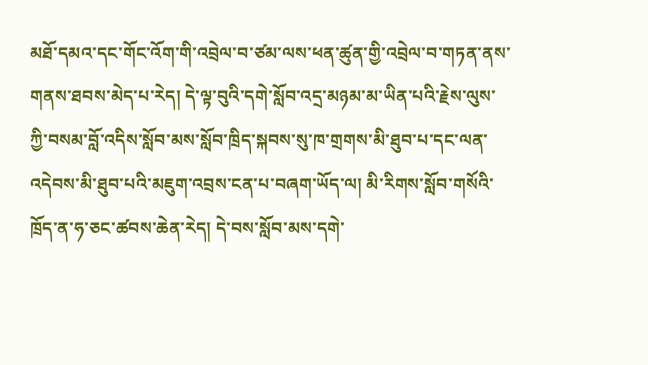མཐོ་དམའ་དང་གོང་འོག་གི་འབྲེལ་བ་ཙམ་ལས་ཕན་ཚུན་གྱི་འབྲེལ་བ་གཏན་ནས་གནས་ཐབས་མེད་པ་རེད། དེ་ལྟ་བུའི་དགེ་སློབ་འདྲ་མཉམ་མ་ཡིན་པའི་རྗེས་ལུས་ཀྱི་བསམ་བློ་འདིས་སློབ་མས་སློབ་ཁྲིད་སྐབས་སུ་ཁ་གྲགས་མི་ཐུབ་པ་དང་ལན་འདེབས་མི་ཐུབ་པའི་མཇུག་འབྲས་ངན་པ་བཞག་ཡོད་ལ། མི་རིགས་སློབ་གསོའི་ཁྲོད་ན་ཧ་ཅང་ཚབས་ཆེན་རེད། དེ་བས་སློབ་མས་དགེ་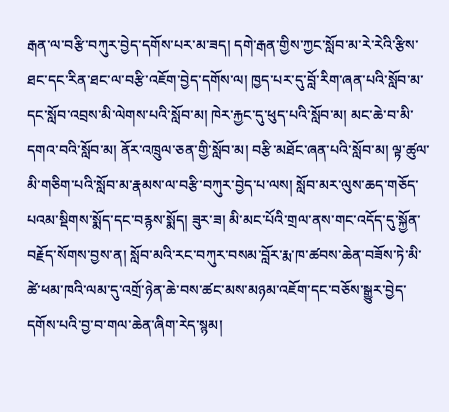རྒན་ལ་བརྩི་བཀུར་བྱེད་དགོས་པར་མ་ཟད། དགེ་རྒན་གྱིས་ཀྱང་སློབ་མ་རེ་རེའི་རྩིས་ཐང་དང་རིན་ཐང་ལ་བརྩི་འཇོག་བྱེད་དགོས་ལ། ཁྱད་པར་དུ་བློ་རིག་ཞན་པའི་སློབ་མ་དང་སློབ་འབྲས་མི་ལེགས་པའི་སློབ་མ། ཁེར་རྐྱང་དུ་ཕུད་པའི་སློབ་མ། མང་ཆེ་བ་མི་དགའ་བའི་སློབ་མ། ནོར་འཁྲུལ་ཅན་གྱི་སློབ་མ། བརྩི་མཐོང་ཞན་པའི་སློབ་མ། ལྟ་ཚུལ་མི་གཅིག་པའི་སློབ་མ་རྣམས་ལ་བརྩི་བཀུར་བྱེད་པ་ལས། སློབ་མར་ལུས་ཆད་གཅོད་པའམ་སྡིགས་སྨོད་དང་བརྙས་སྨོད། ཟུར་ཟ། མི་མང་པོའི་གྲལ་ནས་གང་འདོད་དུ་སྐྱོན་བརྗོད་སོགས་བྱས་ན། སློབ་མའི་རང་བཀུར་བསམ་བློར་རྨ་ཁ་ཚབས་ཆེན་བཟོས་ཏེ་མི་ཚེ་ཕམ་ཁའི་ལམ་དུ་འགྲོ་ཉེན་ཆེ་བས་ཚང་མས་མཉམ་འཇོག་དང་བཅོས་སྒྱུར་བྱེད་དགོས་པའི་བྱ་བ་གལ་ཆེན་ཞིག་རེད་སྙམ།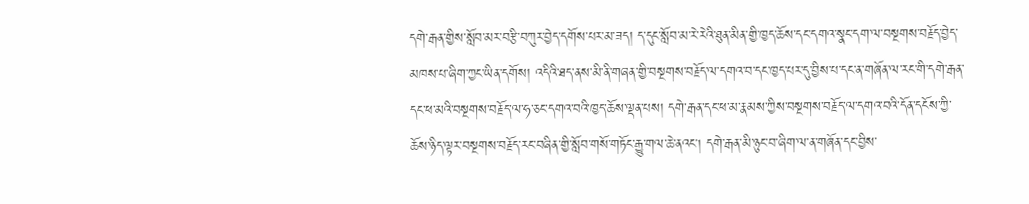དགེ་རྒན་གྱིས་སློབ་མར་བརྩི་བཀུར་བྱེད་དགོས་པར་མ་ཟད། ད་དུང་སློབ་མ་རེ་རེའི་ཐུན་མིན་གྱི་ཁྱད་ཆོས་དང་དགའ་སྣང་དག་ལ་བསྔགས་བརྗོད་བྱེད་མཁས་པ་ཞིག་ཀྱང་ཡིན་དགོས། འདིའི་ཐད་ནས་མི་ནི་གཞན་གྱི་བསྔགས་བརྗོད་ལ་དགའ་བ་དང་ཁྱད་པར་དུ་བྱིས་པ་དང་ན་གཞོན་ལ་རང་གི་དགེ་རྒན་དང་ཕ་མའི་བསྔགས་བརྗོད་ལ་ཧ་ཅང་དགའ་བའི་ཁྱད་ཆོས་ལྡན་པས། དགེ་རྒན་དང་ཕ་མ་རྣམས་ཀྱིས་བསྔགས་བརྗོད་ལ་དགའ་བའི་དོན་དངོས་ཀྱི་ཆོས་ཉིད་ལྟར་བསྔགས་བརྗོད་རང་བཞིན་གྱི་སློབ་གསོ་གཏོང་རྒྱུ་གལ་ཆེ་ནའང། དགེ་རྒན་མི་ཉུང་བ་ཞིག་ལ་ན་གཞོན་དང་བྱིས་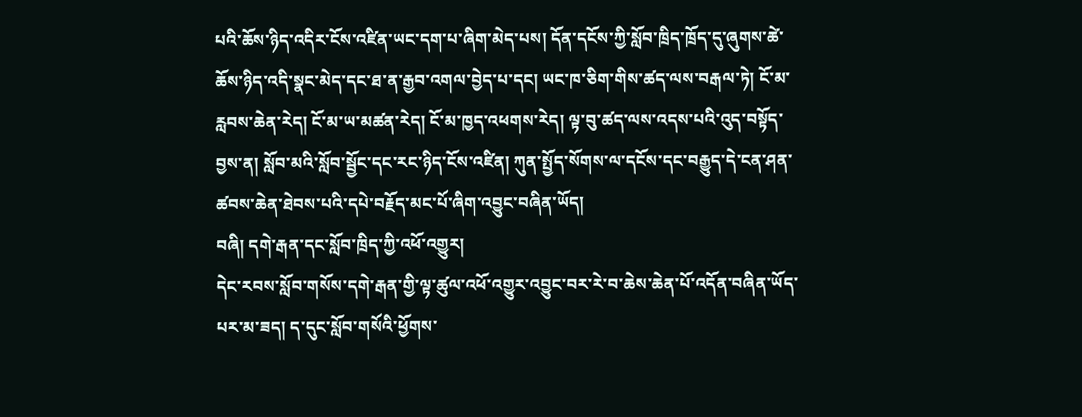པའི་ཆོས་ཉིད་འདིར་ངོས་འཛིན་ཡང་དག་པ་ཞིག་མེད་པས། དོན་དངོས་ཀྱི་སློབ་ཁྲིད་ཁྲོད་དུ་ཞུགས་ཚེ་ཆོས་ཉིད་འདི་སྣང་མེད་དང་ཐ་ན་རྒྱབ་འགལ་བྱེད་པ་དང། ཡང་ཁ་ཅིག་གིས་ཚད་ལས་བརྒལ་ཏེ། ངོ་མ་རླབས་ཆེན་རེད། ངོ་མ་ཡ་མཚན་རེད། ངོ་མ་ཁྱད་འཕགས་རེད། ལྟ་བུ་ཚད་ལས་འདས་པའི་འུད་བསྟོད་བྱས་ན། སློབ་མའི་སློབ་སྦྱོང་དང་རང་ཉིད་ངོས་འཛིན། ཀུན་སྤྱོད་སོགས་ལ་དངོས་དང་བརྒྱུད་དེ་ངན་ཤན་ཚབས་ཆེན་ཐེབས་པའི་དཔེ་བརྗོད་མང་པོ་ཞིག་འབྱུང་བཞིན་ཡོད།
བཞི། དགེ་རྒན་དང་སློབ་ཁྲིད་ཀྱི་འཕོ་འགྱུར།
དེང་རབས་སློབ་གསོས་དགེ་རྒན་གྱི་ལྟ་ཚུལ་འཕོ་འགྱུར་འབྱུང་བར་རེ་བ་ཆེས་ཆེན་པོ་འདོན་བཞིན་ཡོད་པར་མ་ཟད། ད་དུང་སློབ་གསོའི་ཕྱོགས་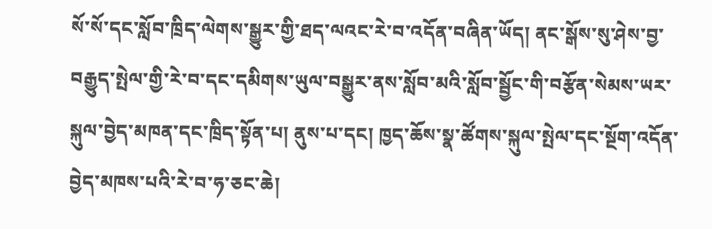སོ་སོ་དང་སློབ་ཁྲིད་ལེགས་སྒྱུར་གྱི་ཐད་ལའང་རེ་བ་འདོན་བཞིན་ཡོད། ནང་སྒོས་སུ་ཤེས་བྱ་བརྒྱུད་སྤེལ་གྱི་རེ་བ་དང་དམིགས་ཡུལ་བསྒྱུར་ནས་སློབ་མའི་སློབ་སྦྱོང་གི་བརྩོན་སེམས་ཡར་སྐུལ་བྱེད་མཁན་དང་ཁྲིད་སྟོན་པ། ནུས་པ་དང། ཁྱད་ཆོས་སྣ་ཚོགས་སྐུལ་སྤེལ་དང་སྔོག་འདོན་བྱེད་མཁས་པའི་རེ་བ་ཧ་ཅང་ཆེ།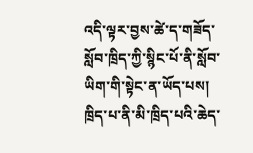འདི་ལྟར་བྱས་ཚེ་ད་གཟོད་སློབ་ཁྲིད་ཀྱི་སྙིང་པོ་ནི་སློབ་ཡིག་གི་སྟེང་ན་ཡོད་པས། ཁྲིད་པ་ནི་མི་ཁྲིད་པའི་ཆེད་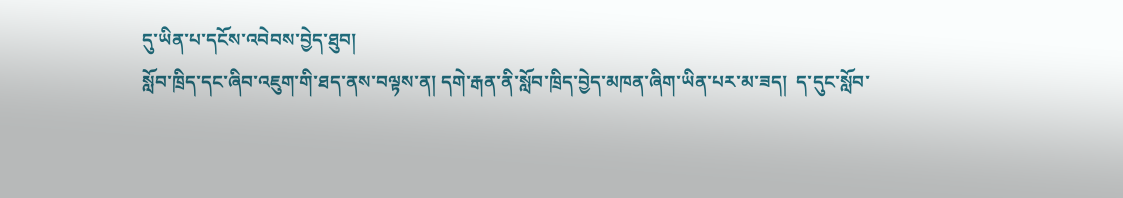དུ་ཡིན་པ་དངོས་འབེབས་བྱེད་ཐུབ།
སློབ་ཁྲིད་དང་ཞིབ་འཇུག་གི་ཐད་ནས་བལྟས་ན། དགེ་རྒན་ནི་སློབ་ཁྲིད་བྱེད་མཁན་ཞིག་ཡིན་པར་མ་ཟད།  ད་དུང་སློབ་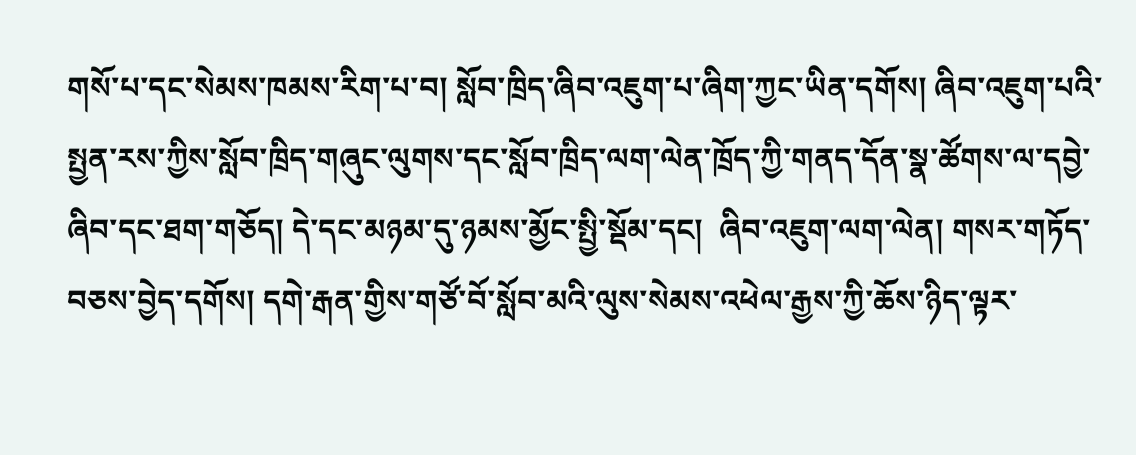གསོ་པ་དང་སེམས་ཁམས་རིག་པ་བ། སློབ་ཁྲིད་ཞིབ་འཇུག་པ་ཞིག་ཀྱང་ཡིན་དགོས། ཞིབ་འཇུག་པའི་སྤྱན་རས་ཀྱིས་སློབ་ཁྲིད་གཞུང་ལུགས་དང་སློབ་ཁྲིད་ལག་ལེན་ཁྲོད་ཀྱི་གནད་དོན་སྣ་ཚོགས་ལ་དབྱེ་ཞིབ་དང་ཐག་གཅོད། དེ་དང་མཉམ་དུ་ཉམས་མྱོང་སྤྱི་སྡོམ་དང།  ཞིབ་འཇུག་ལག་ལེན། གསར་གཏོད་བཅས་བྱེད་དགོས། དགེ་རྒན་གྱིས་གཙོ་བོ་སློབ་མའི་ལུས་སེམས་འཕེལ་རྒྱས་ཀྱི་ཆོས་ཉིད་ལྟར་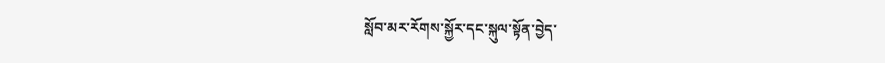སློབ་མར་རོགས་སྐྱོར་དང་སྐུལ་སྟོན་བྱེད་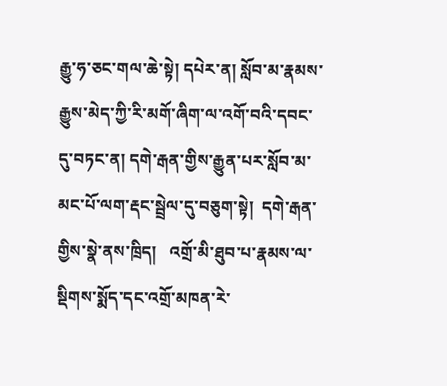རྒྱུ་ཧ་ཅང་གལ་ཆེ་སྟེ། དཔེར་ན། སློབ་མ་རྣམས་རྒྱུས་མེད་ཀྱི་རི་མགོ་ཞིག་ལ་འགོ་བའི་དབང་དུ་བཏང་ན། དགེ་རྒན་གྱིས་རྒྱུན་པར་སློབ་མ་མང་པོ་ལག་རྡང་སྦྲེལ་དུ་བཅུག་སྟེ།  དགེ་རྒན་གྱིས་སྣེ་ནས་ཁྲིད།   འགྲོ་མི་ཐུབ་པ་རྣམས་ལ་སྡིགས་སྨོད་དང་འགྲོ་མཁན་རེ་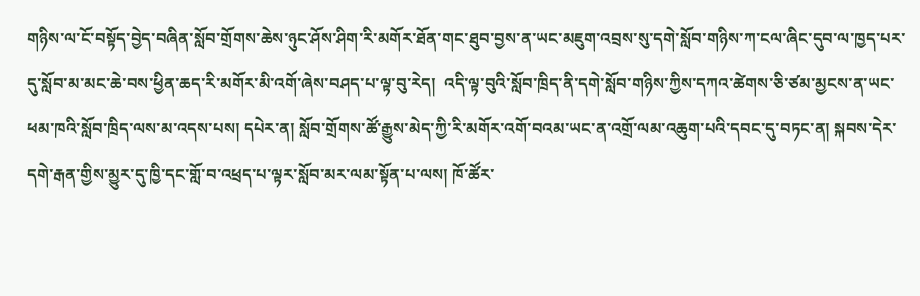གཉིས་ལ་ངོ་བསྟོད་བྱེད་བཞིན་སློབ་གྲོགས་ཆེས་ཉུང་ཤོས་ཤིག་རི་མགོར་ཐོན་གང་ཐུབ་བྱས་ན་ཡང་མཇུག་འབྲས་སུ་དགེ་སློབ་གཉིས་ཀ་ངལ་ཞིང་དུབ་ལ་ཁྱད་པར་དུ་སློབ་མ་མང་ཆེ་བས་ཕྱིན་ཆད་རི་མགོར་མི་འགོ་ཞེས་བཤད་པ་ལྟ་བུ་རེད།  འདི་ལྟ་བུའི་སློབ་ཁྲིད་ནི་དགེ་སློབ་གཉིས་ཀྱིས་དཀའ་ཚེགས་ཅི་ཙམ་མྱངས་ན་ཡང་ཕམ་ཁའི་སློབ་ཁྲིད་ལས་མ་འདས་པས། དཔེར་ན། སློབ་གྲོགས་ཚོ་རྒྱུས་མེད་ཀྱི་རི་མགོར་འགོ་བའམ་ཡང་ན་འགྲོ་ལམ་འཆུག་པའི་དབང་དུ་བཏང་ན། སྐབས་དེར་དགེ་རྒན་གྱིས་མྱུར་དུ་ཁྱི་དང་གློ་བ་འཕྲད་པ་ལྟར་སློབ་མར་ལམ་སྟོན་པ་ལས། ཁོ་ཚོར་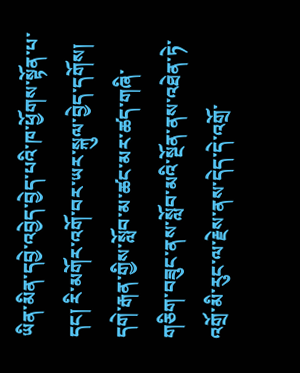ཡིན་མིན་དབྱེ་འབྱེད་བྱེད་པའི་ཁ་ཕྱོགས་སྟོན་པ་དང། རི་མགོར་འགོ་བར་ཡར་སྐུལ་བྱེད་དགོས། དགེ་རྒན་གྱིས་སློབ་མ་ཚང་མར་ཚད་གཞི་གཅིག་བཟུང་ནས་སློབ་མའི་སྔོན་ནས་འཐེན་ཏེ་འགྲོ་མི་རུང་ལ་རྗེས་ནས་དེད་དེ་འགྲོ་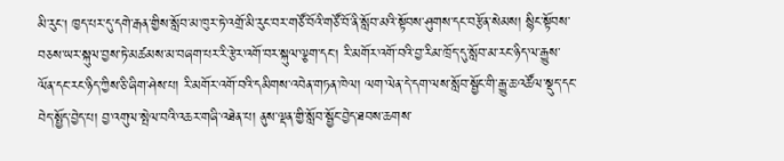མི་རུང། ཁྱད་པར་དུ་དགེ་རྒན་གྱིས་སློབ་མ་ཁུར་ཏེ་འགྲོ་མི་རུང་བར་གཙོ་བོའི་གཙོ་བོ་ནི་སློབ་མའི་སྟོབས་ཤུགས་དང་བརྩོན་སེམས། སྙིང་སྟོབས་བཅས་ཡར་སྐུལ་བྱས་ཏེ་མཚམས་མ་བཞག་པར་རི་རྩེར་འགོ་བར་སྐུལ་ལྕག་དང། རི་མགོར་འགོ་བའི་བྱ་རིམ་ཁྲོད་དུ་སློབ་མ་རང་ཉིད་ལ་རྒྱུས་ལོན་དང་རང་ཉིད་ཀྱིས་ཅི་ཞིག་ཤེས་པ། རི་མགོར་འགོ་བའི་དམིགས་འབེན་གཏན་ཁེལ། ལག་ལེན་དེ་དག་ལས་སློབ་སྦྱོང་གི་རྒྱུ་ཆ་འཚོལ་སྡུད་དང་བེད་སྤྱོད་བྱེད་པ། བྱ་འགུལ་སྤེལ་བའི་འཆར་གཞི་འཐེན་པ། ནུས་ལྡན་གྱི་སློབ་སྦྱོང་བྱེད་ཐབས་ཆགས་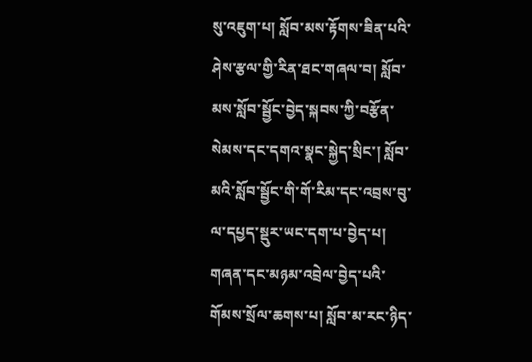སུ་འཇུག་པ། སློབ་མས་རྟོགས་ཟིན་པའི་ཤེས་རྩལ་གྱི་རིན་ཐང་གཞལ་བ། སློབ་མས་སློབ་སྦྱོང་བྱེད་སྐབས་ཀྱི་བརྩོན་སེམས་དང་དགའ་སྣང་སྐྱེད་སྲིང་། སློབ་མའི་སློབ་སྦྱོང་གི་གོ་རིམ་དང་འབྲས་བུ་ལ་དཔྱད་སྡུར་ཡང་དག་པ་བྱེད་པ། གཞན་དང་མཉམ་འབྲེལ་བྱེད་པའི་གོམས་སྲོལ་ཆགས་པ། སློབ་མ་རང་ཉིད་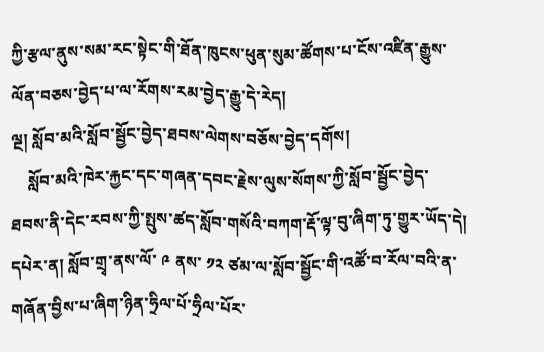ཀྱི་རྩལ་ནུས་སམ་རང་སྟེང་གི་ཐོན་ཁུངས་ཕུན་སུམ་ཚོགས་པ་ངོས་འཛིན་རྒྱུས་ལོན་བཅས་བྱེད་པ་ལ་རོགས་རམ་བྱེད་རྒྱུ་དེ་རེད།
ལྔ། སློབ་མའི་སློབ་སྦྱོང་བྱེད་ཐབས་ལེགས་བཅོས་བྱེད་དགོས།
    སློབ་མའི་ཁེར་རྐྱང་དང་གཞན་དབང་རྗེས་ལུས་སོགས་ཀྱི་སློབ་སྦྱོང་བྱེད་ཐབས་ནི་དེང་རབས་ཀྱི་སྤུས་ཚད་སློབ་གསོའི་བཀག་རྡོ་ལྟ་བུ་ཞིག་ཏུ་གྱུར་ཡོད་དེ། དཔེར་ན། སློབ་གྲྭ་ནས་ལོ་ ༩ ནས་ ༡༢ ཙམ་ལ་སློབ་སྦྱོང་གི་འཚོ་བ་རོལ་བའི་ན་གཞོན་བྱིས་པ་ཞིག་ཉིན་ཧྲིལ་པོ་ཧྲིལ་པོར་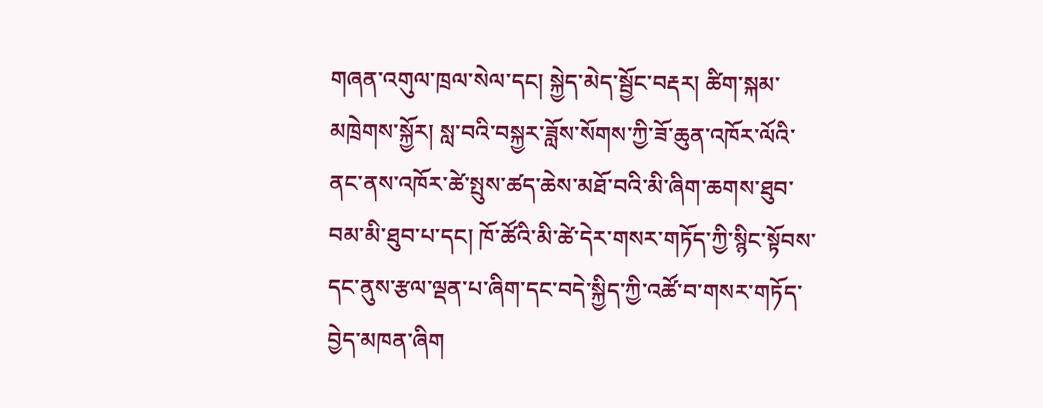གཞན་འགུལ་ཁྲལ་སེལ་དང། སྐྱེད་མེད་སྦྱོང་བརྡར། ཚིག་སྐམ་མཁྲེགས་སྐྱོར། སླ་བའི་བསྐྱར་ཟློས་སོགས་ཀྱི་ཟོ་ཆུན་འཁོར་ལོའི་ནང་ནས་འཁོར་ཚེ་སྤུས་ཚད་ཆེས་མཐོ་བའི་མི་ཞིག་ཆགས་ཐུབ་བམ་མི་ཐུབ་པ་དང། ཁོ་ཚོའི་མི་ཚེ་དེར་གསར་གཏོད་ཀྱི་སྙིང་སྟོབས་དང་ནུས་རྩལ་ལྡན་པ་ཞིག་དང་བདེ་སྐྱིད་ཀྱི་འཚོ་བ་གསར་གཏོད་བྱེད་མཁན་ཞིག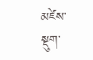མཛེས་སྡུག་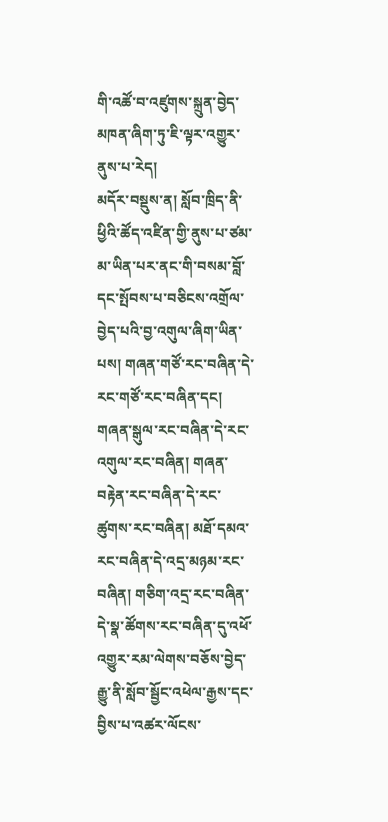གི་འཚོ་བ་འཛུགས་སྐྲུན་བྱེད་མཁན་ཞིག་ཏུ་ཇི་ལྟར་འགྱུར་ནུས་པ་རེད།
མདོར་བསྡུས་ན། སློབ་ཁྲིད་ནི་ཕྱིའི་ཚོད་འཛིན་གྱི་ནུས་པ་ཙམ་མ་ཡིན་པར་ནང་གི་བསམ་བློ་དང་སྤོབས་པ་བཅིངས་འགྲོལ་བྱེད་པའི་བྱ་འགུལ་ཞིག་ཡིན་པས། གཞན་གཙོ་རང་བཞིན་དེ་རང་གཙོ་རང་བཞིན་དང། གཞན་སྒུལ་རང་བཞིན་དེ་རང་འགུལ་རང་བཞིན། གཞན་བརྟེན་རང་བཞིན་དེ་རང་ཚུགས་རང་བཞིན། མཐོ་དམའ་རང་བཞིན་དེ་འདྲ་མཉམ་རང་བཞིན། གཅིག་འདྲ་རང་བཞིན་དེ་སྣ་ཚོགས་རང་བཞིན་དུ་འཕོ་འགྱུར་རམ་ལེགས་བཅོས་བྱེད་རྒྱུ་ནི་སློབ་སྦྱོང་འཕེལ་རྒྱས་དང་བྱིས་པ་འཚར་ལོངས་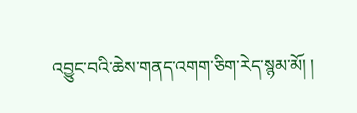འབྱུང་བའི་ཆེས་གནད་འགག་ཅིག་རེད་སྙམ་མོ། །